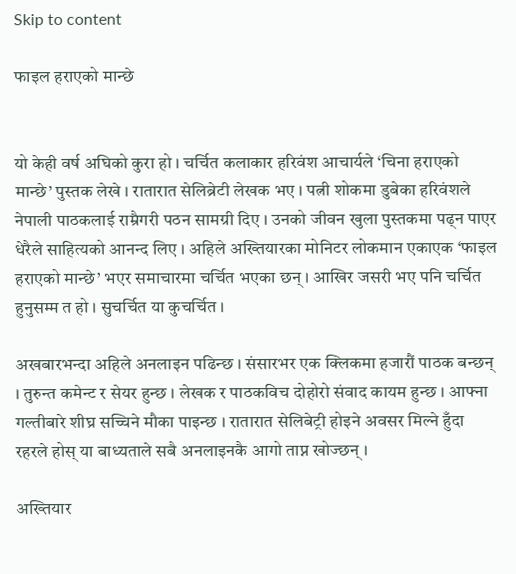Skip to content

फाइल हराएको मान्छे


यो केही वर्ष अघिको कुरा हो । चर्चित कलाकार हरिवंश आचार्यले ‘चिना हराएको मान्छे’ पुस्तक लेखे । रातारात सेलिब्रेटी लेखक भए । पत्नी शोकमा डुबेका हरिवंशले नेपाली पाठकलाई राम्रैगरी पठन सामग्री दिए । उनको जीवन खुला पुस्तकमा पढ्न पाएर धेरैले साहित्यको आनन्द लिए । अहिले अख्तियारका मोनिटर लोकमान एकाएक ‘फाइल हराएको मान्छे’ भएर समाचारमा चर्चित भएका छन् । आखिर जसरी भए पनि चर्चित हुनुसम्म त हो । सुचर्चित या कुचर्चित ।

अखबारभन्दा अहिले अनलाइन पढिन्छ । संसारभर एक क्लिकमा हजारौं पाठक बन्छन् । तुरुन्त कमेन्ट र सेयर हुन्छ । लेखक र पाठकविच दोहोरो संवाद कायम हुन्छ । आफ्ना गल्तीबारे शीघ्र सच्चिने मौका पाइन्छ । रातारात सेलिबेट्री होइने अवसर मिल्ने हुँदा रहरले होस् या बाध्यताले सबै अनलाइनकै आगो ताप्न खोज्छन् ।

अख्तियार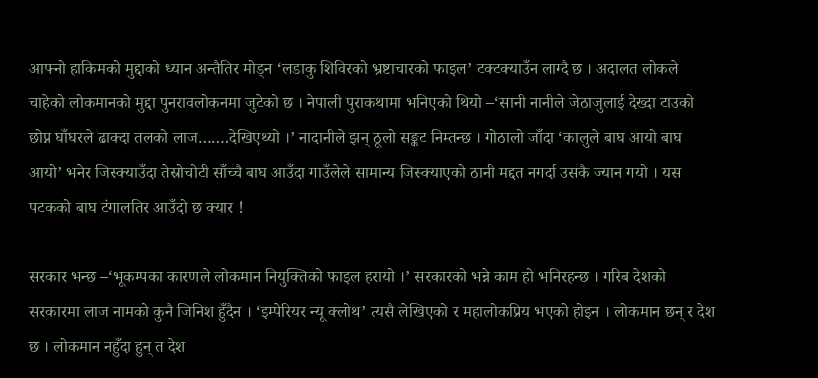आफ्नो हाकिमको मुद्दाको ध्यान अन्तैतिर मोड्न ‘लडाकु शिविरको भ्रष्टाचारको फाइल’ टक्टक्याउँन लाग्दै छ । अदालत लोकले चाहेको लोकमानको मुद्दा पुनरावलोकनमा जुटेको छ । नेपाली पुराकथामा भनिएको थियो –‘सानी नानीले जेठाजुलाई देख्दा टाउको छोप्न घाँघरले ढाक्दा तलको लाज…….देखिएथ्यो ।’ नादानीले झन् ठूलो सङ्कट निम्तन्छ । गोठालो जाँदा ‘कालुले बाघ आयो बाघ आयो’ भनेर जिस्क्याउँदा तेस्रोचोटी साँच्चै बाघ आउँदा गाउँलेले सामान्य जिस्क्याएको ठानी मद्दत नगर्दा उसकै ज्यान गयो । यस पटकको बाघ टंगालतिर आउँदो छ क्यार !

सरकार भन्छ –‘भूकम्पका कारणले लोकमान नियुक्तिको फाइल हरायो ।’ सरकारको भन्ने काम हो भनिरहन्छ । गरिब देशको सरकारमा लाज नामको कुनै जिनिश हुँदैन । ‘इम्पेरियर न्यू क्लोथ’ त्यसै लेखिएको र महालोकप्रिय भएको होइन । लोकमान छन् र देश छ । लोकमान नहुँदा हुन् त देश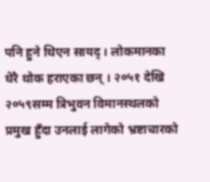पनि हुने थिएन सायद् । लोकमानका धेरै थोक हराएका छन् । २०५१ देखि २०५९सम्म त्रिभुवन विमानस्थलको प्रमुख हुँदा उनलाई लागेको भ्रष्टाचारको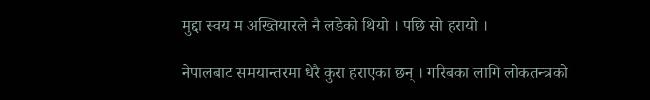मुद्दा स्वय म अख्तियारले नै लडेको थियो । पछि सो हरायो ।

नेपालबाट समयान्तरमा धेरै कुरा हराएका छन् । गरिबका लागि लोकतन्त्रको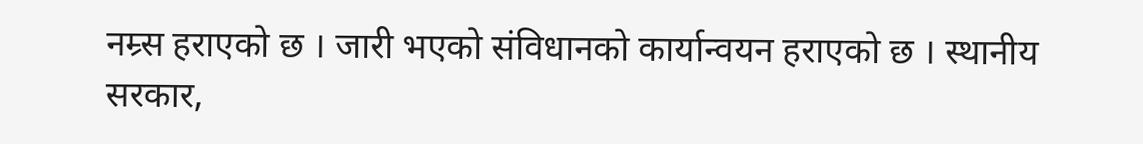नम्र्स हराएको छ । जारी भएको संविधानको कार्यान्वयन हराएको छ । स्थानीय सरकार,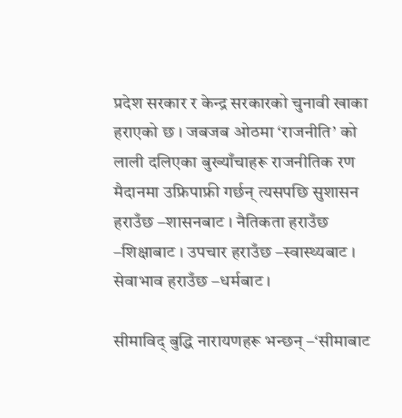प्रदेश सरकार र केन्द्र सरकारको चुनावी खाका हराएको छ । जबजब ओठमा ‘राजनीति’ को लाली दलिएका बुख्याँचाहरू राजनीतिक रण मैदानमा उफ्रिपाफ्री गर्छन् त्यसपछि सुशासन हराउँछ –शासनबाट । नैतिकता हराउँछ –शिक्षाबाट । उपचार हराउँछ –स्वास्थ्यबाट । सेवाभाव हराउँछ –धर्मबाट ।

सीमाविद् बुद्धि नारायणहरू भन्छन् –‘सीमाबाट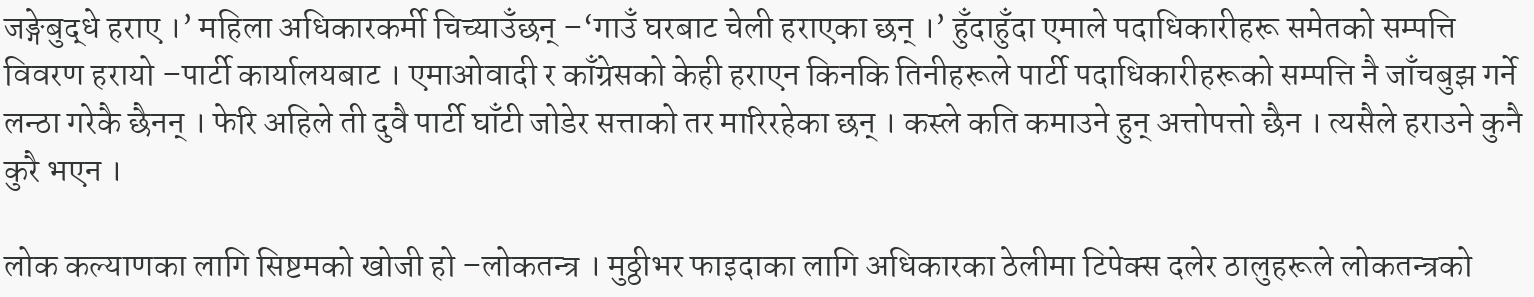जङ्गेबुद्धे हराए ।’ महिला अधिकारकर्मी चिच्याउँछन् –‘गाउँ घरबाट चेली हराएका छन् ।’ हुँदाहुँदा एमाले पदाधिकारीहरू समेतको सम्पत्ति विवरण हरायो –पार्टी कार्यालयबाट । एमाओवादी र काँग्रेसको केही हराएन किनकि तिनीहरूले पार्टी पदाधिकारीहरूको सम्पत्ति नै जाँचबुझ गर्ने लन्ठा गरेकै छैनन् । फेरि अहिले ती दुवै पार्टी घाँटी जोडेर सत्ताको तर मारिरहेका छन् । कस्ले कति कमाउने हुन् अत्तोपत्तो छैन । त्यसैले हराउने कुनै कुरै भएन ।

लोक कल्याणका लागि सिष्टमको खोजी हो –लोकतन्त्र । मुठ्ठीभर फाइदाका लागि अधिकारका ठेलीमा टिपेक्स दलेर ठालुहरूले लोकतन्त्रको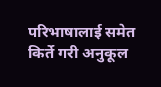परिभाषालाई समेत किर्ते गरी अनुकूल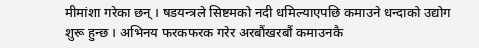मीमांशा गरेका छन् । षडयन्त्रले सिष्टमको नदी धमिल्याएपछि कमाउने धन्दाको उद्योग शुरू हुन्छ । अभिनय फरकफरक गरेर अरबौंखरबौं कमाउनकै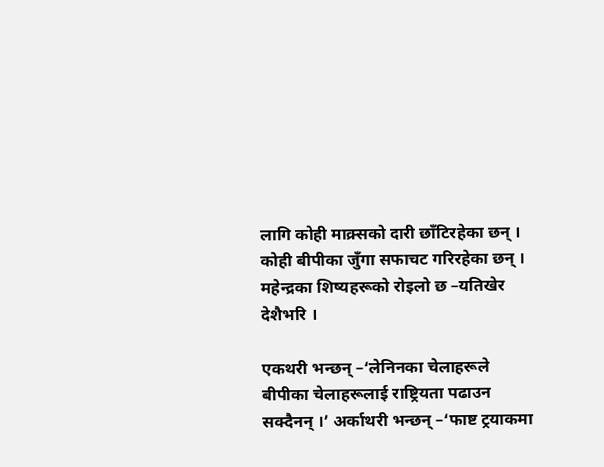लागि कोही माक्र्सको दारी छाँटिरहेका छन् । कोही बीपीका जुँगा सफाचट गरिरहेका छन् । महेन्द्रका शिष्यहरूको रोइलो छ –यतिखेर देशैभरि ।

एकथरी भन्छन् –‘लेनिनका चेलाहरूले बीपीका चेलाहरूलाई राष्ट्रियता पढाउन सक्दैनन् ।’ अर्काथरी भन्छन् –‘फाष्ट ट्रयाकमा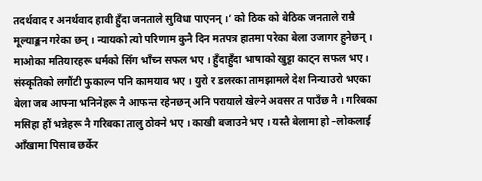तदर्थवाद र अनर्थवाद हावी हुँदा जनताले सुविधा पाएनन् ।’ को ठिक को बेठिक जनताले राम्रै मूल्याङ्कन गरेका छन् । न्यायको त्यो परिणाम कुनै दिन मतपत्र हातमा परेका बेला उजागर हुनेछन् । माओका मतियारहरू धर्मको सिँग भाँच्न सफल भए । हुँदाहुँदा भाषाको खुट्टा काट्न सफल भए । संस्कृतिको लगौंटी फुकाल्न पनि कामयाव भए । युरो र डलरका तामझामले देश निन्याउरो भएका बेला जब आफ्ना भनिनेहरू नै आफन्त रहेनछन् अनि परायाले खेल्ने अवसर त पाउँछ नै । गरिबका मसिहा हौं भन्नेहरू नै गरिबका तालु ठोक्ने भए । काखी बजाउने भए । यस्तै बेलामा हो –लोकलाई आँखामा पिसाब छर्केर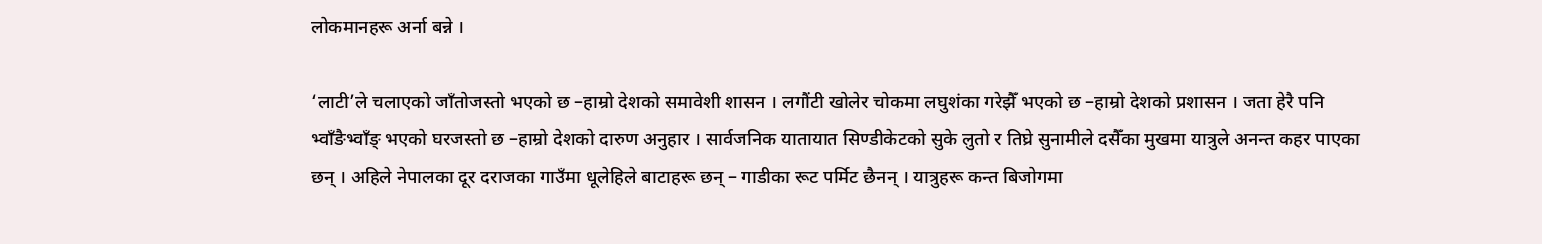लोकमानहरू अर्ना बन्ने ।

‘लाटी’ले चलाएको जाँतोजस्तो भएको छ –हाम्रो देशको समावेशी शासन । लगौंटी खोलेर चोकमा लघुशंका गरेझैँ भएको छ –हाम्रो देशको प्रशासन । जता हेरै पनि भ्वाँङैभ्वाँङ् भएको घरजस्तो छ –हाम्रो देशको दारुण अनुहार । सार्वजनिक यातायात सिण्डीकेटको सुके लुतो र तिघ्रे सुनामीले दसैँका मुखमा यात्रुले अनन्त कहर पाएका छन् । अहिले नेपालका दूर दराजका गाउँमा धूलेहिले बाटाहरू छन् – गाडीका रूट पर्मिट छैनन् । यात्रुहरू कन्त बिजोगमा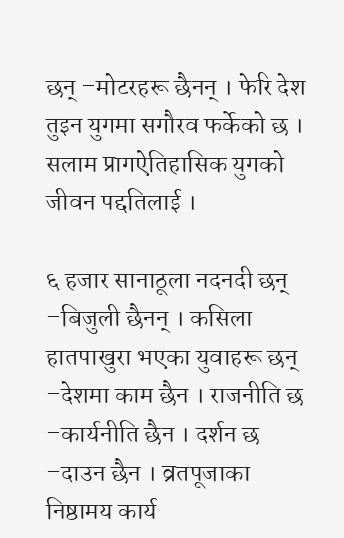छन् –मोटरहरू छैनन् । फेरि देश तुइन युगमा सगौरव फर्केको छ । सलाम प्रागऐतिहासिक युगको जीवन पद्दतिलाई ।

६ हजार सानाठूला नदनदी छन् –बिजुली छैनन् । कसिला हातपाखुरा भएका युवाहरू छन् –देशमा काम छैन । राजनीति छ –कार्यनीति छैन । दर्शन छ –दाउन छैन । व्रतपूजाका निष्ठामय कार्य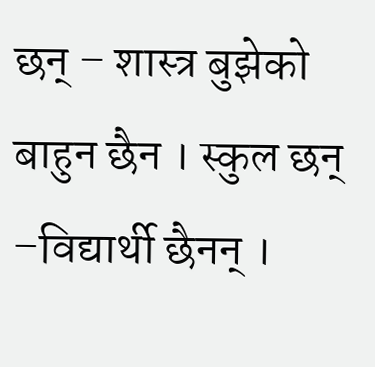छन् – शास्त्र बुझेको बाहुन छैन । स्कुल छन् –विद्यार्थी छैनन् ।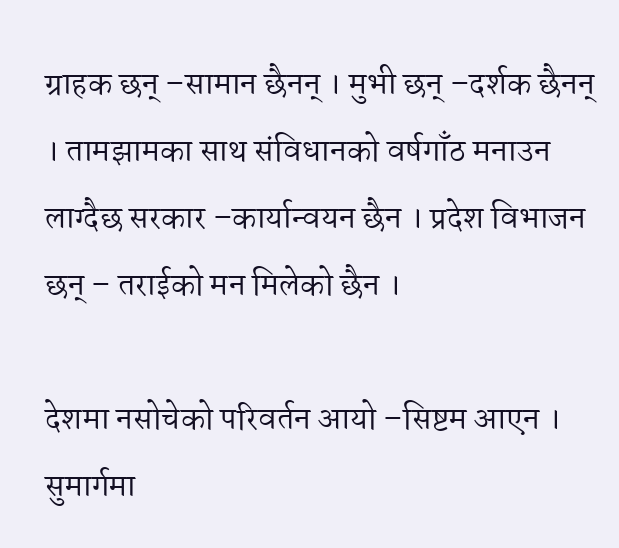ग्राहक छन् –सामान छैनन् । मुभी छन् –दर्शक छैनन् । तामझामका साथ संविधानको वर्षगाँठ मनाउन लाग्दैछ सरकार –कार्यान्वयन छैन । प्रदेश विभाजन छन् – तराईको मन मिलेको छैन ।

देशमा नसोचेको परिवर्तन आयो –सिष्टम आएन । सुमार्गमा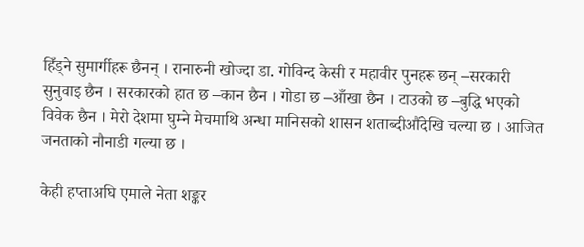हिँड्ने सुमार्गीहरू छैनन् । रानारुनी खोज्दा डा. गोविन्द केसी र महावीर पुनहरू छन् –सरकारी सुनुवाइ छैन । सरकारको हात छ –कान छैन । गोडा छ –आँखा छैन । टाउको छ –बुद्धि भएको विवेक छैन । मेरो देशमा घुम्ने मेचमाथि अन्धा मानिसको शासन शताब्दीऔंदेखि चल्या छ । आजित जनताको नौनाडी गल्या छ ।

केही हप्ताअघि एमाले नेता शङ्कर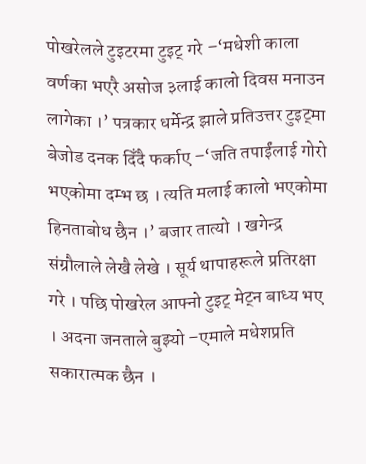पोखरेलले टुइटरमा टुइट् गरे –‘मधेशी काला वर्णका भएरै असोज ३लाई कालो दिवस मनाउन लागेका ।’ पत्रकार धर्मेन्द्र झाले प्रतिउत्तर टुइट्मा बेजोड दनक दिँदै फर्काए –‘जति तपाईंलाई गोरो भएकोमा दम्भ छ । त्यति मलाई कालो भएकोमा हिनताबोध छैन ।’ बजार तात्यो । खगेन्द्र संग्रौलाले लेखै लेखे । सूर्य थापाहरूले प्रतिरक्षा गरे । पछि पोखरेल आफ्नो टुइट् मेट्न बाध्य भए । अदना जनताले बुझ्यो –एमाले मधेशप्रति सकारात्मक छैन ।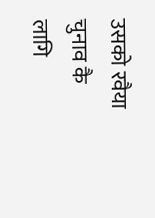उसको रवैया चुनाव कै लागि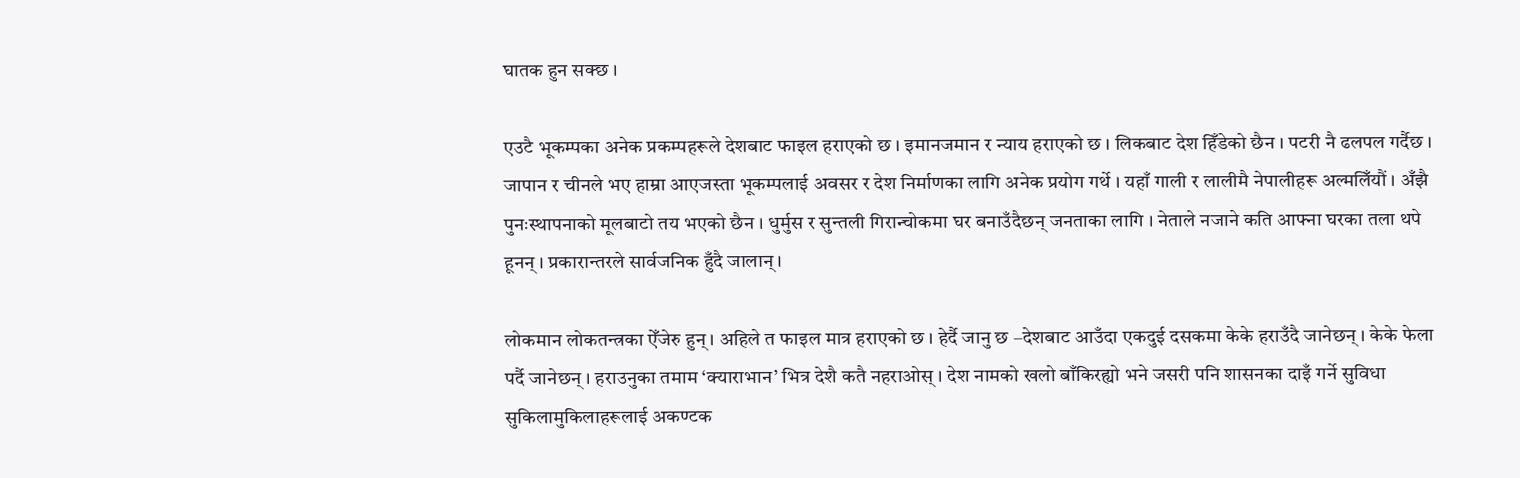घातक हुन सक्छ ।

एउटै भूकम्पका अनेक प्रकम्पहरूले देशबाट फाइल हराएको छ । इमानजमान र न्याय हराएको छ । लिकबाट देश हिँडेको छैन । पटरी नै ढलपल गर्दैछ । जापान र चीनले भए हाम्रा आएजस्ता भूकम्पलाई अवसर र देश निर्माणका लागि अनेक प्रयोग गर्थे । यहाँ गाली र लालीमै नेपालीहरू अल्मलिँयौं । अँझै पुनःस्थापनाको मूलबाटो तय भएको छैन । धुर्मुस र सुन्तली गिरान्चोकमा घर बनाउँदैछन् जनताका लागि । नेताले नजाने कति आफ्ना घरका तला थपे हूनन् । प्रकारान्तरले सार्वजनिक हुँदै जालान् ।

लोकमान लोकतन्त्रका ऐँजेरु हुन् । अहिले त फाइल मात्र हराएको छ । हेर्दै जानु छ –देशबाट आउँदा एकदुई दसकमा केके हराउँदै जानेछन् । केके फेला पर्दै जानेछन् । हराउनुका तमाम ‘क्याराभान’ भित्र देशै कतै नहराओस् । देश नामको खलो बाँकिरह्यो भने जसरी पनि शासनका दाइँ गर्ने सुविधा सुकिलामुकिलाहरूलाई अकण्टक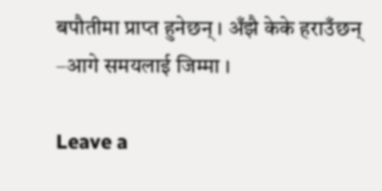बपौतीमा प्राप्त हुनेछन् । अँझै केके हराउँछन् –आगे समयलाई जिम्मा ।

Leave a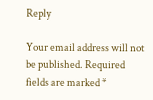Reply

Your email address will not be published. Required fields are marked *